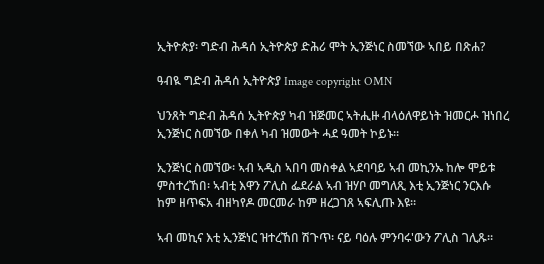ኢትዮጵያ፡ ግድብ ሕዳሰ ኢትዮጵያ ድሕሪ ሞት ኢንጅነር ስመኘው ኣበይ በጽሐ?

ዓብዪ ግድብ ሕዳሰ ኢትዮጵያ Image copyright OMN

ህንጸት ግድብ ሕዳሰ ኢትዮጵያ ካብ ዝጅመር ኣትሒዙ ብላዕለዋይነት ዝመርሖ ዝነበረ ኢንጅነር ስመኘው በቀለ ካብ ዝመውት ሓደ ዓመት ኮይኑ።

ኢንጅነር ስመኘው፡ ኣብ ኣዲስ ኣበባ መስቀል ኣደባባይ ኣብ መኪንኡ ከሎ ሞይቱ ምስተረኸበ፡ ኣብቲ እዋን ፖሊስ ፌደራል ኣብ ዝሃቦ መግለጺ እቲ ኢንጅነር ንርእሱ ከም ዘጥፍአ ብዘካየዶ መርመራ ከም ዘረጋገጸ ኣፍሊጡ እዩ።

ኣብ መኪና እቲ ኢንጅነር ዝተረኸበ ሽጉጥ፡ ናይ ባዕሉ ምንባሩ'ውን ፖሊስ ገሊጹ።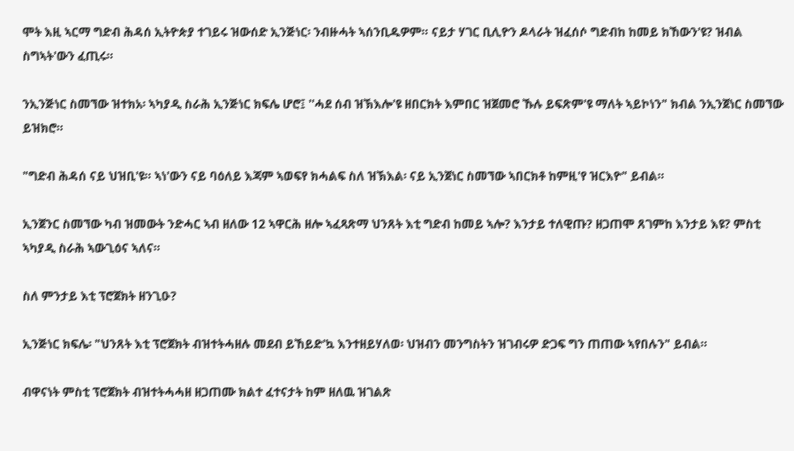ሞት እዚ ኣርማ ግድብ ሕዳሰ ኢትዮጵያ ተገይሩ ዝውሰድ ኢንጅነር፡ ንብዙሓት ኣሰንቢዱዎም። ናይታ ሃገር ቢሊዮን ዶላራት ዝፈሰሶ ግድብከ ከመይ ክኸውን'ዩ? ዝብል ስግኣት'ውን ፈጢሩ።

ንኢንጅነር ስመኘው ዝተክአ፡ ኣካያዲ ስራሕ ኢንጅነር ክፍሌ ሆሮ፤ ''ሓደ ሰብ ዝኽእሎ'ዩ ዘበርክት እምበር ዝጀመሮ ኹሉ ይፍጽም'ዩ ማለት ኣይኮነን" ክብል ንኢንጀነር ስመኘው ይዝክሮ።

"ግድብ ሕዳሰ ናይ ህዝቢ'ዩ። ኣነ'ውን ናይ ባዕለይ እጃም ኣወፍየ ክሓልፍ ስለ ዝኽእል፡ ናይ ኢንጀነር ስመኘው ኣበርክቶ ከምዚ'የ ዝርእዮ" ይብል።

ኢንጀንር ስመኘው ካብ ዝመውት ንድሓር ኣብ ዘለው 12 ኣዋርሕ ዘሎ ኣፈጻጽማ ህንጸት እቲ ግድብ ከመይ ኣሎ? እንታይ ተለዊጡ? ዘጋጠሞ ጸገምከ እንታይ እዩ? ምስቲ ኣካያዲ ስራሕ ኣውጊዕና ኣለና።

ስለ ምንታይ እቲ ፕሮጀክት ዘንጊዑ?

ኢንጅነር ክፍሌ፡ "ህንጸት እቲ ፕሮጀክት ብዝተትሓዘሉ መደብ ይኸይድ'ኳ እንተዘይሃለወ፡ ህዝብን መንግስትን ዝገብሩዎ ድጋፍ ግን ጠጠው ኣየበሉን" ይብል።

ብዋናነት ምስቲ ፕሮጀክት ብዝተትሓሓዘ ዘጋጠሙ ክልተ ፈተናታት ከም ዘለዉ ዝገልጽ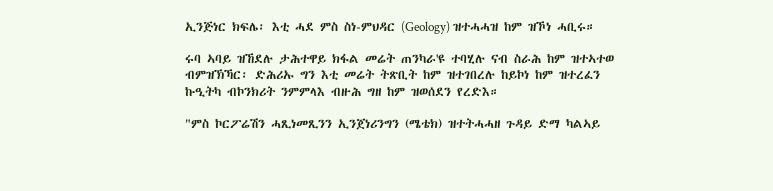ኢንጅነር ክፍሌ፡ እቲ ሓደ ምስ ስነ-ምህዳር (Geology) ዝተሓሓዝ ከም ዝኾነ ሓቢሩ።

ሩባ ኣባይ ዝኸደሉ ታሕተዋይ ክፋል መሬት ጠንካራ'ዩ ተባሂሉ ናብ ስራሕ ከም ዝተኣተወ ብምዝኽኻር፡ ድሕሪኡ ግን እቲ መሬት ትጽቢት ከም ዝተገበረሉ ከይኮነ ከም ዝተረፈን ኩዒትካ ብኮንክሪት ንምምላእ ብዙሕ ግዘ ከም ዝወሰደን የረድእ።

"ምስ ኮርፖሬሽን ሓጺነመጺንን ኢንጀነሪንግን (ሜቴክ) ዝተትሓሓዘ ጉዳይ ድማ ካልኣይ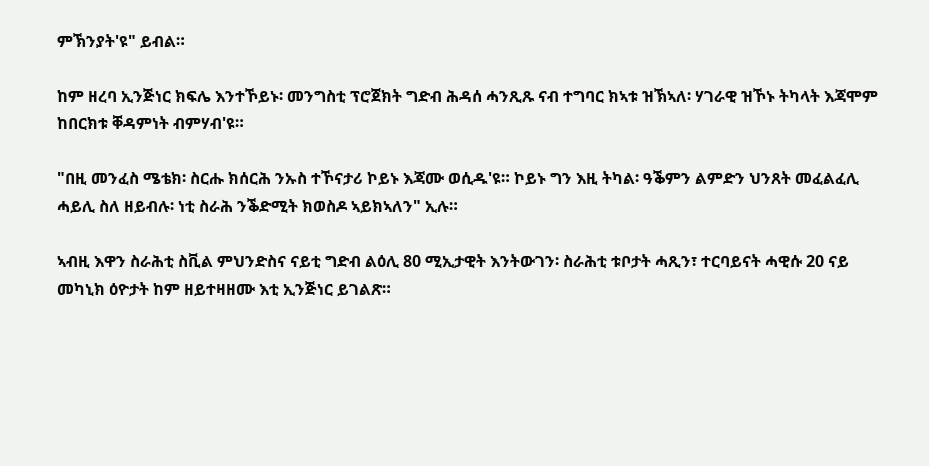ምኽንያት'ዩ" ይብል።

ከም ዘረባ ኢንጅነር ክፍሌ እንተኾይኑ፡ መንግስቲ ፕሮጀክት ግድብ ሕዳሰ ሓንጺጹ ናብ ተግባር ክኣቱ ዝኽኣለ፡ ሃገራዊ ዝኾኑ ትካላት እጃሞም ከበርክቱ ቐዳምነት ብምሃብ'ዩ።

"በዚ መንፈስ ሜቴክ፡ ስርሑ ክሰርሕ ንኡስ ተኾናታሪ ኮይኑ እጃሙ ወሲዱ'ዩ። ኮይኑ ግን እዚ ትካል፡ ዓቕምን ልምድን ህንጸት መፈልፈሊ ሓይሊ ስለ ዘይብሉ፡ ነቲ ስራሕ ንቕድሚት ክወስዶ ኣይክኣለን" ኢሉ።

ኣብዚ እዋን ስራሕቲ ስቪል ምህንድስና ናይቲ ግድብ ልዕሊ 80 ሚኢታዊት እንትውገን፡ ስራሕቲ ቱቦታት ሓጺን፣ ተርባይናት ሓዊሱ 20 ናይ መካኒክ ዕዮታት ከም ዘይተዛዘሙ እቲ ኢንጅነር ይገልጽ።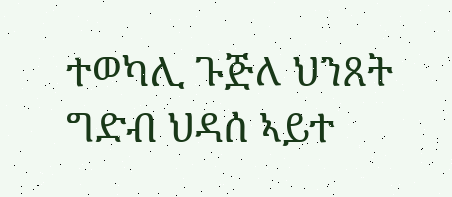ተወካሊ ጉጅለ ህንጸት ግድብ ህዳሰ ኣይተ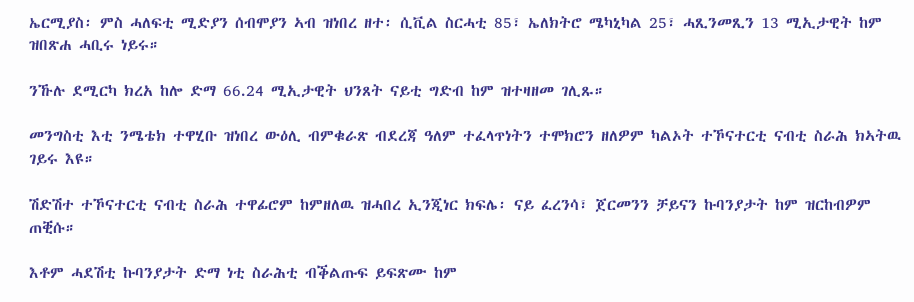ኤርሚያስ፡ ምስ ሓለፍቲ ሚድያን ሰብሞያን ኣብ ዝነበረ ዘተ፡ ሲቪል ስርሓቲ 85፣ ኤለክትሮ ሜካኒካል 25፣ ሓጺንመጺን 13 ሚኢታዊት ከም ዝበጽሐ ሓቢሩ ነይሩ።

ንኹሉ ደሚርካ ክረአ ከሎ ድማ 66.24 ሚኢታዊት ህንጸት ናይቲ ግድብ ከም ዝተዛዘመ ገሊጹ።

መንግስቲ እቲ ንሜቴክ ተዋሂቡ ዝነበረ ውዕሊ ብምቁራጽ ብደረጃ ዓለም ተፈላጥነትን ተሞክሮን ዘለዎም ካልኦት ተኾናተርቲ ናብቲ ስራሕ ክኣትዉ ገይሩ እዩ።

ሽድሽተ ተኾናተርቲ ናብቲ ስራሕ ተዋፊሮም ከምዘለዉ ዝሓበረ ኢንጂነር ክፍሌ፡ ናይ ፈረንሳ፣ ጀርመንን ቻይናን ኩባንያታት ከም ዝርከብዎም ጠቒሱ።

እቶም ሓደሽቲ ኩባንያታት ድማ ነቲ ስራሕቲ ብቕልጡፍ ይፍጽሙ ከም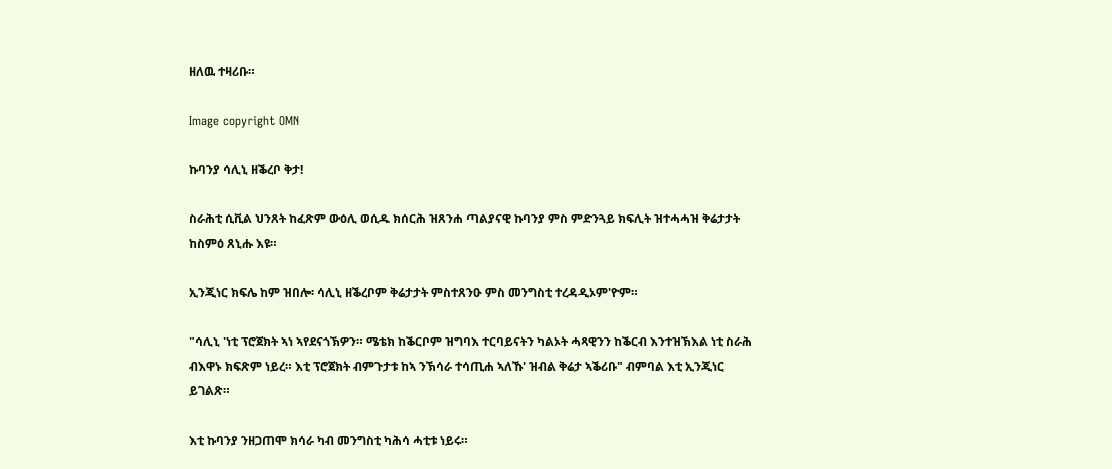ዘለዉ ተዛሪቡ።

Image copyright OMN

ኩባንያ ሳሊኒ ዘቕረቦ ቅታ!

ስራሕቲ ሲቪል ህንጸት ከፈጽም ውዕሊ ወሲዱ ክሰርሕ ዝጸንሐ ጣልያናዊ ኩባንያ ምስ ምድንጓይ ክፍሊት ዝተሓሓዝ ቅሬታታት ከስምዕ ጸኒሑ እዩ።

ኢንጂነር ክፍሌ ከም ዝበሎ፡ ሳሊኒ ዘቕረቦም ቅሬታታት ምስተጸንዑ ምስ መንግስቲ ተረዳዲኦም'ዮም።

"ሳሊኒ 'ነቲ ፕሮጀክት ኣነ ኣየደናጎኽዎን። ሜቴክ ከቕርቦም ዝግባእ ተርባይናትን ካልኦት ሓጻዊንን ከቕርብ እንተዝኽእል ነቲ ስራሕ ብእዋኑ ክፍጽም ነይረ። እቲ ፕሮጀክት ብምጉታቱ ከኣ ንኽሳራ ተሳጢሐ ኣለኹ' ዝብል ቅሬታ ኣቕሪቡ" ብምባል እቲ ኢንጂነር ይገልጽ።

እቲ ኩባንያ ንዘጋጠሞ ክሳራ ካብ መንግስቲ ካሕሳ ሓቲቱ ነይሩ።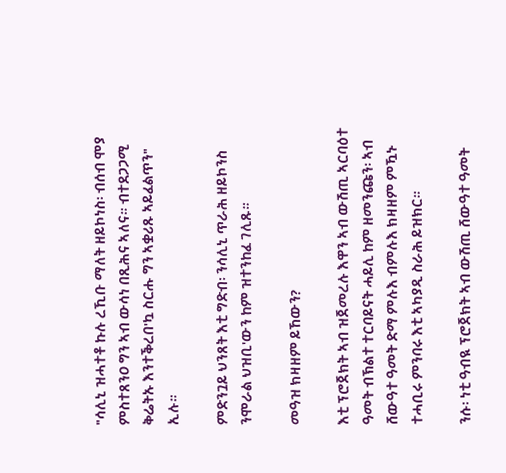"ሳሊኒ ዝሓተቶ ኩሉ ረኺቡ ማለት ዘይኮነስ፡ ብሰብ ሞያ ምስተጸንዐ ግን ኣብ ውሳነ በጺሕና ኣለና። ብተደጋጋሚ ቅሬትኡ እንተቕረበ'ኳ ስርሑ ግን ኣቋሪጹ ኣይፈልጥን" ኢሉ።

ምድንጓይ ህንጸት እቲ ግድብ፡ ንሳሊኒ ጥራሕ ዘይኮንስ ንሞራል ህዝቢ'ውን ከም ዝተንከፈ ገሊጹ።

መዓዝ ክዛዘም ይኸውን?

እቲ ፕሮጀክት ኣብ ዝጀመረሉ እዋን ኣብ ውሽጢ ኣርባዕተ ዓመት ብኽልተ ተርባይናት ሓይሊ ከም ዘመንጩን፡ ኣብ ሸውዓተ ዓመት ድማ ምሉእ ብምሉእ ክዛዘም ምዃኑ ተሓቢሩ ምንባሩ እቲ ኣካያዲ ስራሕ ይዝክር።

ንሱ፡ ነቲ ዓብዪ ፕሮጀክት ኣብ ውሽጢ ሸውዓተ ዓመት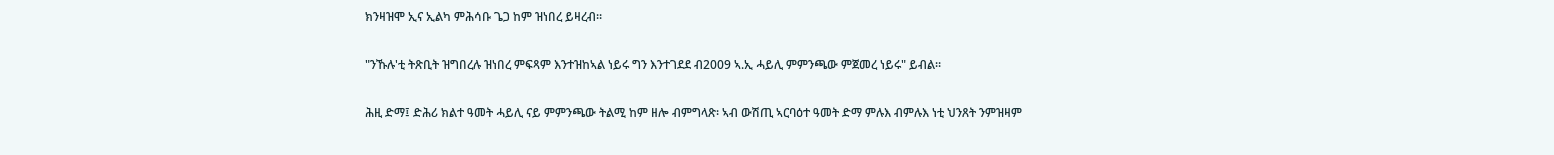ክንዛዝሞ ኢና ኢልካ ምሕሳቡ ጌጋ ከም ዝነበረ ይዛረብ።

"ንኹሉ'ቲ ትጽቢት ዝግበረሉ ዝነበረ ምፍጻም እንተዝከኣል ነይሩ ግን እንተገደደ ብ2009 ኣ.ኢ ሓይሊ ምምንጫው ምጀመረ ነይሩ" ይብል።

ሕዚ ድማ፤ ድሕሪ ክልተ ዓመት ሓይሊ ናይ ምምንጫው ትልሚ ከም ዘሎ ብምግላጽ፡ ኣብ ውሽጢ ኣርባዕተ ዓመት ድማ ምሉእ ብምሉእ ነቲ ህንጸት ንምዝዛም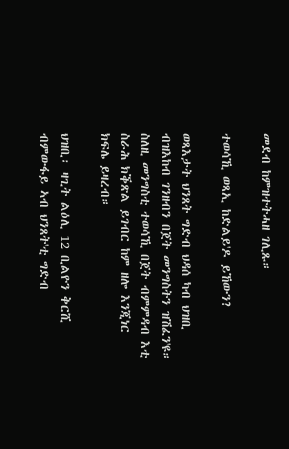መደብ ከምዝተትሓዘ ገሊጹ።

ተወሳኺ ወጻኢ ከድልይ'ዶ ይኸውን?

ወጻእታት ህንጸት ግድብ ህዳሰ ካብ ህዝቢ ብዝእከብ ገንዘብን በጀት መንግስትን ዝሽፈን'ዩ። ስለዚ መንግስቲ ተወሳኺ በጀት ብምምዳብ እቲ ስራሕ ክቕጽል ይገብር ከም ዘሎ እንጂነር ክፍሌ ይዛረብ።

ህዝቢ፡ ዛጊት ልዕሊ 12 ቢልዮን ቅርሺ ብምውፋይ ኣብ ህንጸት'ቲ ግድብ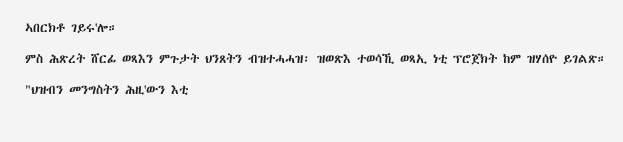ኣበርክቶ ገይሩ'ሎ።

ምስ ሕጽረት ሸርፊ ወጻእን ምጉታት ህንጸትን ብዝተሓሓዝ፡ ዝወጽእ ተወሳኺ ወጻኢ ነቲ ፕሮጀክት ከም ዝሃሰዮ ይገልጽ።

"ህዝብን መንግስትን ሕዚ'ውን እቲ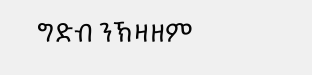ግድብ ንኽዛዘም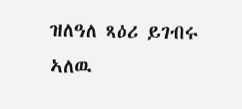ዝለዓለ ጻዕሪ ይገብሩ ኣለዉ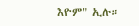እዮም" ኢሉ።